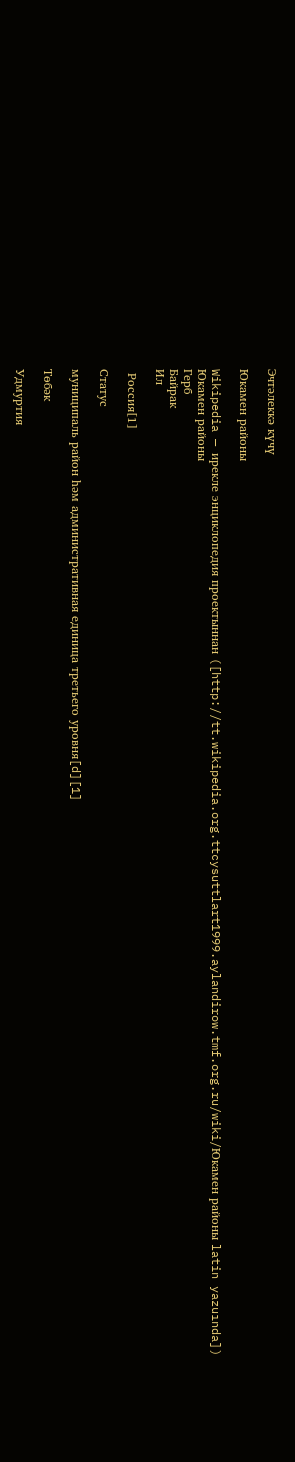Эчтәлеккә күчү

Юкамен районы

Wikipedia — ирекле энциклопедия проектыннан ([http://tt.wikipedia.org.ttcysuttlart1999.aylandirow.tmf.org.ru/wiki/Юкамен районы latin yazuında])
Юкамен районы
Герб
Байрак
Ил

 Россия[1]

Статус

муниципаль район һәм административная единица третьего уровня[d][1]

Төбәк

Удмуртия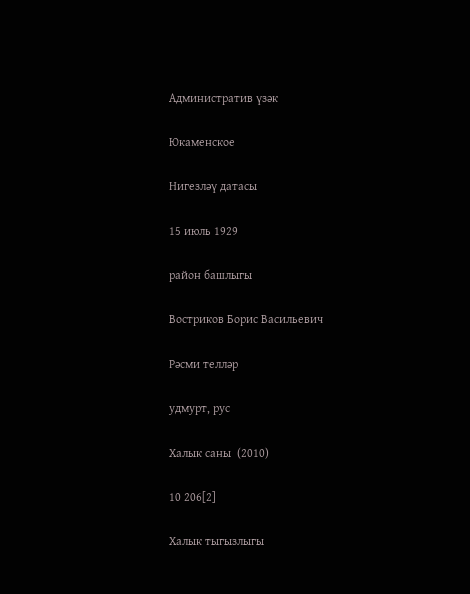Административ үзәк

Юкаменское

Нигезләү датасы

15 июль 1929

район башлыгы

Востриков Борис Васильевич

Рәсми телләр

удмурт, рус

Халык саны  (2010)

10 206[2]

Халык тыгызлыгы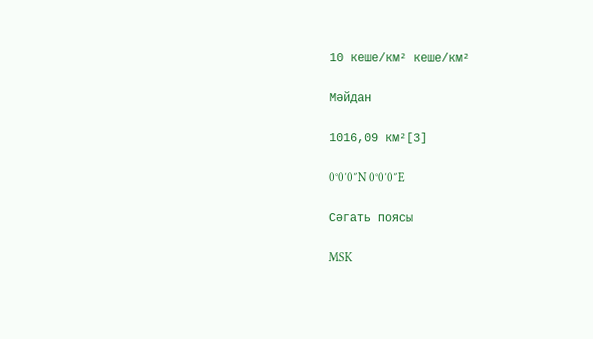10 кеше/км² кеше/км²

Мәйдан

1016,09 км²[3]

0°0′0″N 0°0′0″E

Сәгать поясы

MSK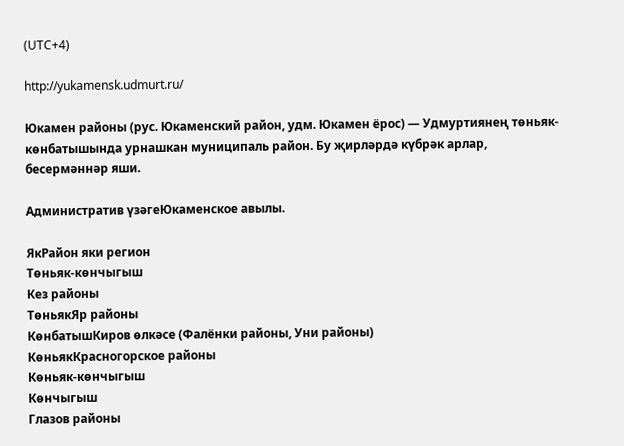(UTC+4)

http://yukamensk.udmurt.ru/

Юкамен районы (рус. Юкаменский район, удм. Юкамен ёрос) — Удмуртиянең төньяк-көнбатышында урнашкан муниципаль район. Бу җирләрдә күбрәк арлар, бесермәннәр яши.

Административ үзәгеЮкаменское авылы.

ЯкРайон яки регион
Төньяк-көнчыгыш
Кез районы
ТөньякЯр районы
КөнбатышКиров өлкәсе (Фалёнки районы, Уни районы)
КөньякКрасногорское районы
Көньяк-көнчыгыш
Көнчыгыш
Глазов районы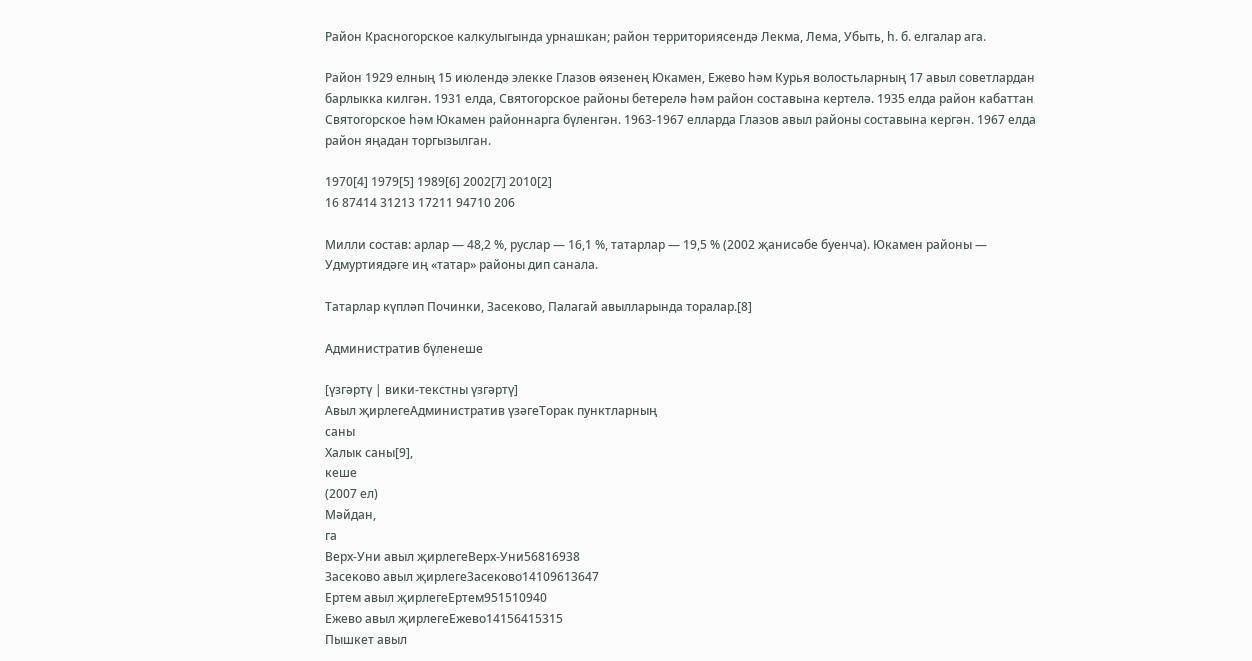Район Красногорское калкулыгында урнашкан; район территориясендә Лекма, Лема, Убыть, һ. б. елгалар ага.

Район 1929 елның 15 июлендә элекке Глазов өязенең Юкамен, Ежево һәм Курья волостьларның 17 авыл советлардан барлыкка килгән. 1931 елда, Святогорское районы бетерелә һәм район составына кертелә. 1935 елда район кабаттан Святогорское һәм Юкамен районнарга бүленгән. 1963-1967 елларда Глазов авыл районы составына кергән. 1967 елда район яңадан торгызылган.

1970[4] 1979[5] 1989[6] 2002[7] 2010[2]
16 87414 31213 17211 94710 206

Милли состав: арлар — 48,2 %, руслар — 16,1 %, татарлар — 19,5 % (2002 җанисәбе буенча). Юкамен районы — Удмуртиядәге иң «татар» районы дип санала.

Татарлар күпләп Починки, Засеково, Палагай авылларында торалар.[8]

Административ бүленеше

[үзгәртү | вики-текстны үзгәртү]
Авыл җирлегеАдминистратив үзәгеТорак пунктларның
саны
Халык саны[9],
кеше
(2007 ел)
Мәйдан,
га
Верх-Уни авыл җирлегеВерх-Уни56816938
Засеково авыл җирлегеЗасеково14109613647
Ертем авыл җирлегеЕртем951510940
Ежево авыл җирлегеЕжево14156415315
Пышкет авыл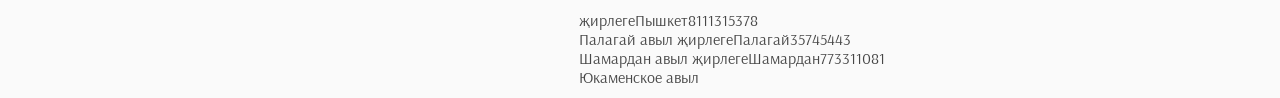җирлегеПышкет8111315378
Палагай авыл җирлегеПалагай35745443
Шамардан авыл җирлегеШамардан773311081
Юкаменское авыл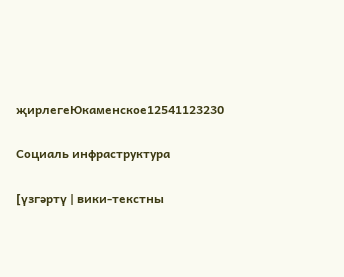җирлегеЮкаменское12541123230

Социаль инфраструктура

[үзгәртү | вики-текстны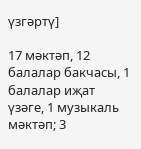үзгәртү]

17 мәктәп, 12 балалар бакчасы, 1 балалар иҗат үзәге, 1 музыкаль мәктәп; 3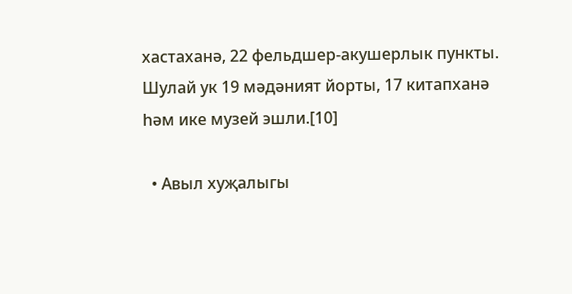хастаханә, 22 фельдшер-акушерлык пункты. Шулай ук 19 мәдәният йорты, 17 китапханә һәм ике музей эшли.[10]

  • Авыл хуҗалыгы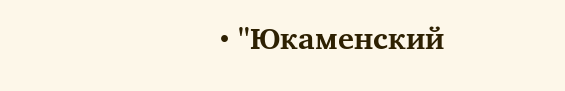• "Юкаменский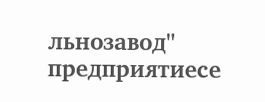льнозавод" предприятиесе